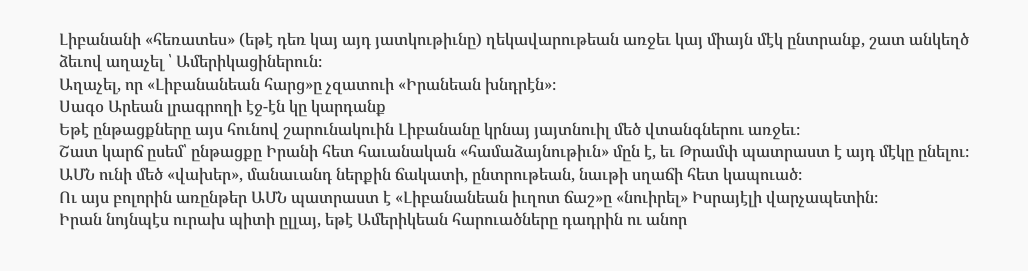Լիբանանի «հեռատես» (եթէ դեռ կայ այդ յատկութիւնը) ղեկավարութեան առջեւ կայ միայն մէկ ընտրանք, շատ անկեղծ ձեւով աղաչել ՝ Ամերիկացիներուն։
Աղաչել, որ «Լիբանանեան հարց»ը չզատուի «Իրանեան խնդրէն»։
Սագօ Արեան լրագրողի էջ-էն կը կարդանք
Եթէ ընթացքները այս հունով շարունակուին Լիբանանը կրնայ յայտնուիլ մեծ վտանգներու առջեւ։
Շատ կարճ ըսեմ՝ ընթացքը Իրանի հետ հաւանական «համաձայնութիւն» մըն է, եւ Թրամփ պատրաստ է այդ մէկը ընելու։
ԱՄՆ ունի մեծ «վախեր», մանաւանդ ներքին ճակատի, ընտրութեան, նաւթի սղաճի հետ կապուած։
Ու այս բոլորին առընթեր ԱՄՆ պատրաստ է «Լիբանանեան իւղոտ ճաշ»ը «նուիրել» Իսրայէլի վարչապետին։
Իրան նոյնպէս ուրախ պիտի ըլլայ, եթէ Ամերիկեան հարուածները դադրին ու անոր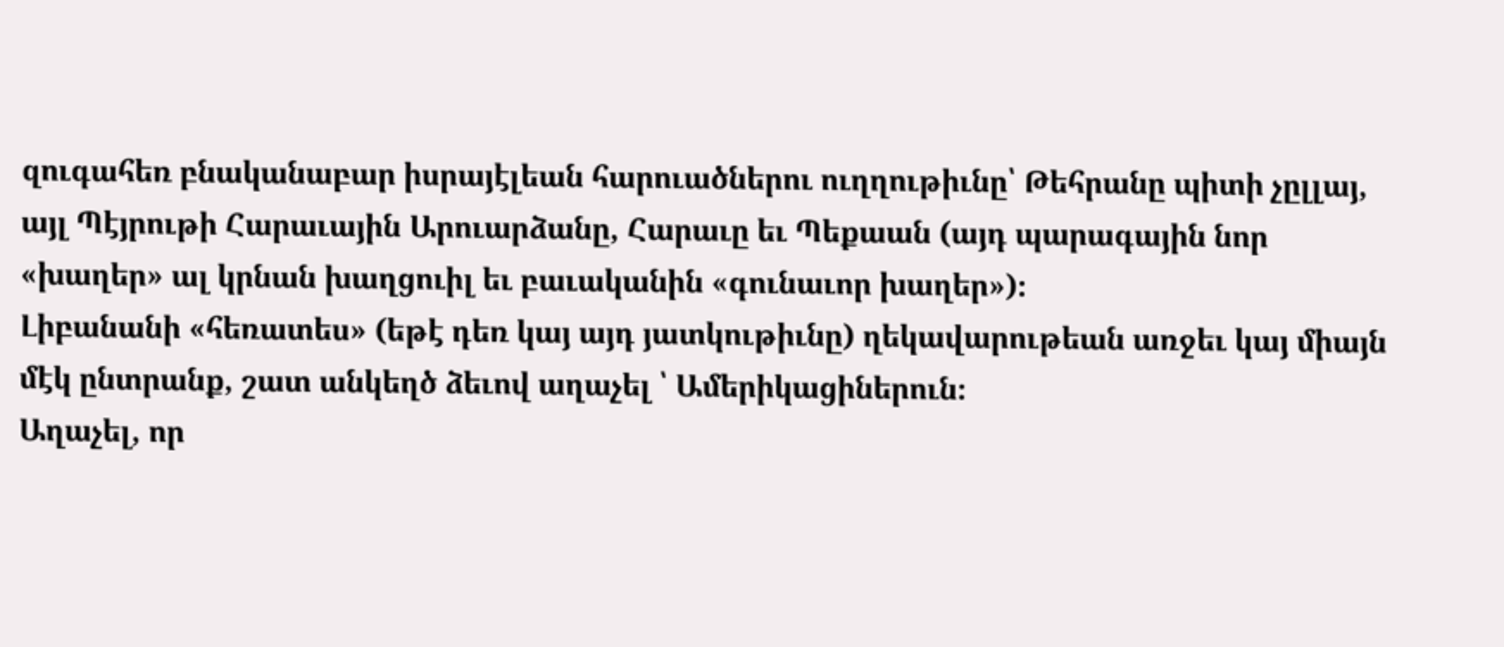զուգահեռ բնականաբար իսրայէլեան հարուածներու ուղղութիւնը՝ Թեհրանը պիտի չըլլայ, այլ Պէյրութի Հարաւային Արուարձանը, Հարաւը եւ Պեքաան (այդ պարագային նոր «խաղեր» ալ կրնան խաղցուիլ եւ բաւականին «գունաւոր խաղեր»)։
Լիբանանի «հեռատես» (եթէ դեռ կայ այդ յատկութիւնը) ղեկավարութեան առջեւ կայ միայն մէկ ընտրանք, շատ անկեղծ ձեւով աղաչել ՝ Ամերիկացիներուն։
Աղաչել, որ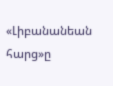«Լիբանանեան հարց»ը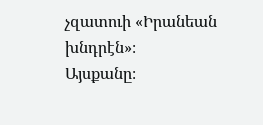չզատուի «Իրանեան խնդրէն»։
Այսքանը։